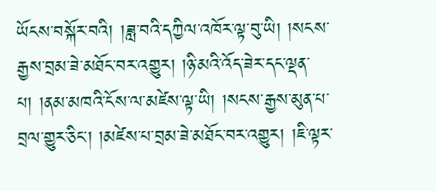ཡོངས་བསྐོར་བའི། །ཟླ་བའི་དཀྱིལ་འཁོར་ལྟ་བུ་ཡི། །སངས་རྒྱས་བྲམ་ཟེ་མཐོང་བར་འགྱུར། །ཉི་མའི་འོད་ཟེར་དང་ལྡན་པ། །ནམ་མཁའི་ངོས་ལ་མཛེས་ལྟ་ཡི། །སངས་རྒྱས་མུན་པ་བྲལ་གྱུར་ཅིང་། །མཛེས་པ་བྲམ་ཟེ་མཐོང་བར་འགྱུར། །ཇི་ལྟར་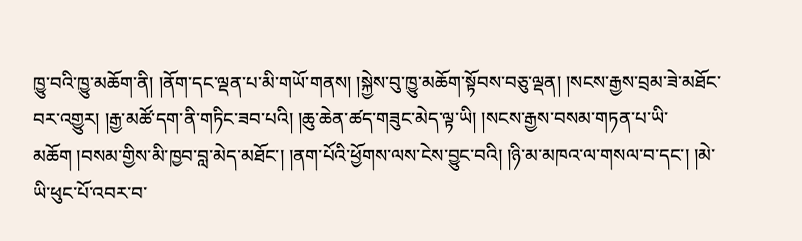ཁྱུ་བའི་ཁྱུ་མཆོག་ནི། །ནོག་དང་ལྡན་པ་མི་གཡོ་གནས། །སྐྱེས་བུ་ཁྱུ་མཆོག་སྟོབས་བཅུ་ལྡན། །སངས་རྒྱས་བྲམ་ཟེ་མཐོང་བར་འགྱུར། །རྒྱ་མཚོ་དག་ནི་གཏིང་ཟབ་པའི། །ཆུ་ཆེན་ཚད་གཟུང་མེད་ལྟ་ཡི། །སངས་རྒྱས་བསམ་གཏན་པ་ཡི་མཆོག །བསམ་གྱིས་མི་ཁྱབ་བླ་མེད་མཐོང་། །ནག་པོའི་ཕྱོགས་ལས་ངེས་བྱུང་བའི། །ཉི་མ་མཁའ་ལ་གསལ་བ་དང་། །མེ་ཡི་ཕུང་པོ་འབར་བ་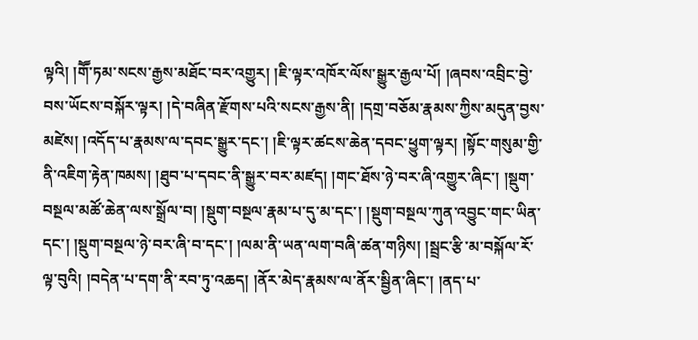ལྟའི། །གཽ་ཏམ་སངས་རྒྱས་མཐོང་བར་འགྱུར། །ཇི་ལྟར་འཁོར་ལོས་སྒྱུར་རྒྱལ་པོ། །ཞབས་འབྲིང་བྱེ་བས་ཡོངས་བསྐོར་ལྟར། །དེ་བཞིན་རྫོགས་པའི་སངས་རྒྱས་ནི། །དགྲ་བཅོམ་རྣམས་ཀྱིས་མདུན་བྱས་མཛེས། །འདོད་པ་རྣམས་ལ་དབང་སྒྱུར་དང་། །ཇི་ལྟར་ཚངས་ཆེན་དབང་ཕྱུག་ལྟར། །སྟོང་གསུམ་གྱི་ནི་འཇིག་རྟེན་ཁམས། །ཐུབ་པ་དབང་ནི་སྒྱུར་བར་མཛད། །གང་ཐོས་ཉེ་བར་ཞི་འགྱུར་ཞིང་། །སྡུག་བསྔལ་མཚོ་ཆེན་ལས་སྒྲོལ་བ། །སྡུག་བསྔལ་རྣམ་པ་དུ་མ་དང་། །སྡུག་བསྔལ་ཀུན་འབྱུང་གང་ཡིན་དང་། །སྡུག་བསྔལ་ཉེ་བར་ཞི་བ་དང་། །ལམ་ནི་ཡན་ལག་བཞི་ཚན་གཉིས། །སྦྲང་རྩི་མ་བསྐོལ་རོ་ལྟ་བུའི། །བདེན་པ་དག་ནི་རབ་ཏུ་འཆད། །ནོར་མེད་རྣམས་ལ་ནོར་སྦྱིན་ཞིང་། །ནད་པ་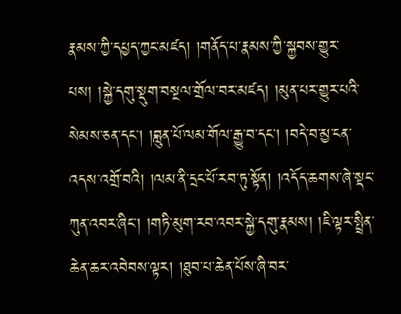རྣམས་ཀྱི་དཔྱད་ཀྱང་མཛད། །གནོད་པ་རྣམས་ཀྱི་སྐྱབས་གྱུར་པས། །སྐྱེ་དགུ་སྡུག་བསྔལ་གྲོལ་བར་མཛད། །མུན་པར་གྱུར་པའི་སེམས་ཅན་དང་། །བླུན་པོ་ལམ་གོལ་རྒྱུ་བ་དང་། །བདེ་བ་མྱ་ངན་འདས་འགྲོ་བའི། །ལམ་ནི་དྲང་པོ་རབ་ཏུ་སྟོན། །འདོད་ཆགས་ཞེ་སྡང་ཀུན་འབར་ཞིང་། །གཏི་མུག་རབ་འབར་སྐྱེ་དགུ་རྣམས། །ཇི་ལྟར་སྤྲིན་ཆེན་ཆར་འབེབས་ལྟར། །ཐུབ་པ་ཆེན་པོས་ཞི་བར་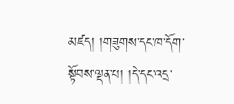མཛད། །གཟུགས་དང་ཁ་དོག་སྟོབས་ལྡན་པ། །དེ་དང་འདྲ་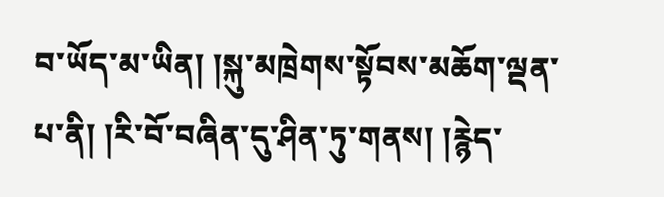བ་ཡོད་མ་ཡིན། །སྐུ་མཁྲེགས་སྟོབས་མཆོག་ལྡན་པ་ནི། །རི་བོ་བཞིན་དུ་ཤིན་ཏུ་གནས། །རྙེད་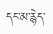དང་མ་རྙེད་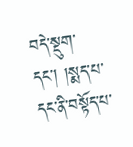བདེ་སྡུག་དང་། །སྨད་པ་དང་ནི་བསྟོད་པ་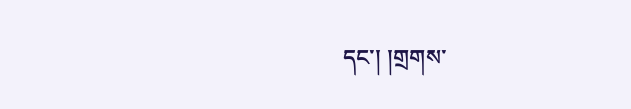དང་། །གྲགས་